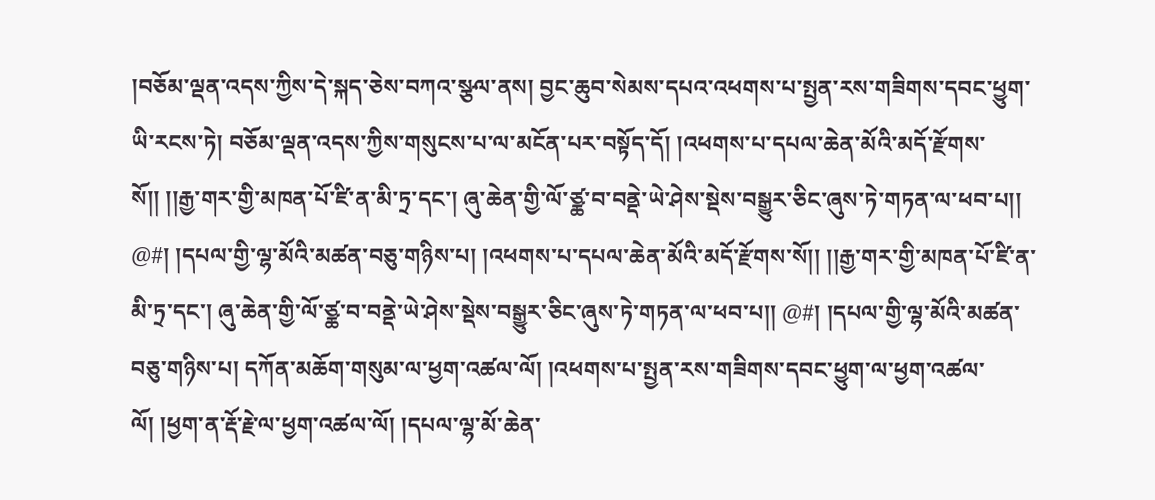།བཅོམ་ལྡན་འདས་ཀྱིས་དེ་སྐད་ཅེས་བཀའ་སྩལ་ནས། བྱང་ཆུབ་སེམས་དཔའ་འཕགས་པ་སྤྱན་རས་གཟིགས་དབང་ཕྱུག་ཡི་རངས་ཏེ། བཅོམ་ལྡན་འདས་ཀྱིས་གསུངས་པ་ལ་མངོན་པར་བསྟོད་དོ། །འཕགས་པ་དཔལ་ཆེན་མོའི་མདོ་རྫོགས་སོ།། །།རྒྱ་གར་གྱི་མཁན་པོ་ཛི་ན་མི་ཏྲ་དང་། ཞུ་ཆེན་གྱི་ལོ་ཙྪ་བ་བནྡེ་ཡེ་ཤེས་སྡེས་བསྒྱུར་ཅིང་ཞུས་ཏེ་གཏན་ལ་ཕབ་པ།། @#། །དཔལ་གྱི་ལྷ་མོའི་མཚན་བཅུ་གཉིས་པ། །འཕགས་པ་དཔལ་ཆེན་མོའི་མདོ་རྫོགས་སོ།། །།རྒྱ་གར་གྱི་མཁན་པོ་ཛི་ན་མི་ཏྲ་དང་། ཞུ་ཆེན་གྱི་ལོ་ཙྪ་བ་བནྡེ་ཡེ་ཤེས་སྡེས་བསྒྱུར་ཅིང་ཞུས་ཏེ་གཏན་ལ་ཕབ་པ།། @#། །དཔལ་གྱི་ལྷ་མོའི་མཚན་བཅུ་གཉིས་པ། དཀོན་མཆོག་གསུམ་ལ་ཕྱག་འཚལ་ལོ། །འཕགས་པ་སྤྱན་རས་གཟིགས་དབང་ཕྱུག་ལ་ཕྱག་འཚལ་ལོ། །ཕྱག་ན་རྡོ་རྗེ་ལ་ཕྱག་འཚལ་ལོ། །དཔལ་ལྷ་མོ་ཆེན་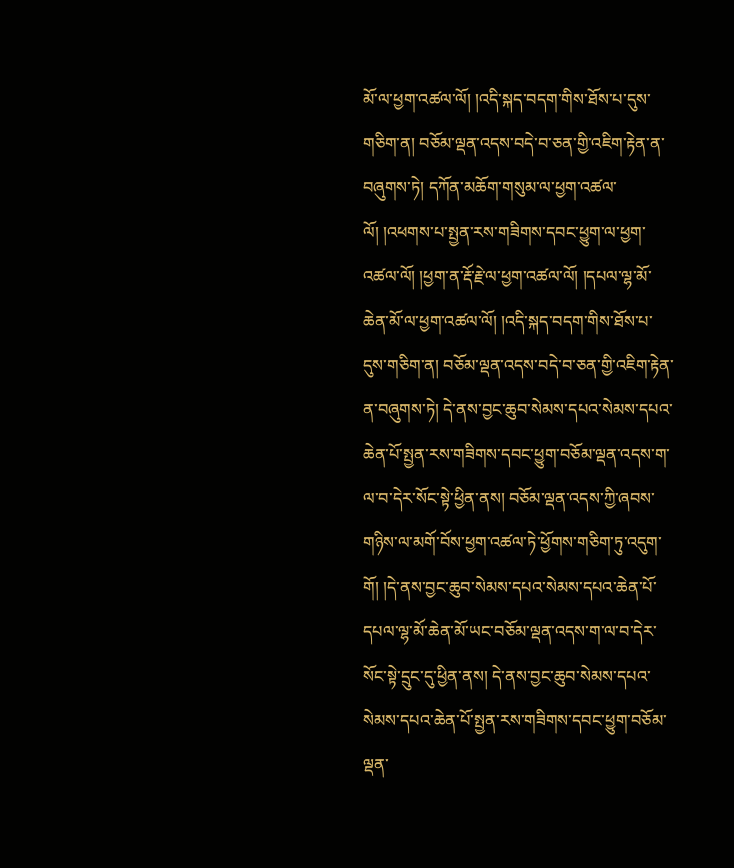མོ་ལ་ཕྱག་འཚལ་ལོ། །འདི་སྐད་བདག་གིས་ཐོས་པ་དུས་གཅིག་ན། བཅོམ་ལྡན་འདས་བདེ་བ་ཅན་གྱི་འཇིག་རྟེན་ན་བཞུགས་ཏེ། དཀོན་མཆོག་གསུམ་ལ་ཕྱག་འཚལ་ལོ། །འཕགས་པ་སྤྱན་རས་གཟིགས་དབང་ཕྱུག་ལ་ཕྱག་འཚལ་ལོ། །ཕྱག་ན་རྡོ་རྗེ་ལ་ཕྱག་འཚལ་ལོ། །དཔལ་ལྷ་མོ་ཆེན་མོ་ལ་ཕྱག་འཚལ་ལོ། །འདི་སྐད་བདག་གིས་ཐོས་པ་དུས་གཅིག་ན། བཅོམ་ལྡན་འདས་བདེ་བ་ཅན་གྱི་འཇིག་རྟེན་ན་བཞུགས་ཏེ། དེ་ནས་བྱང་ཆུབ་སེམས་དཔའ་སེམས་དཔའ་ཆེན་པོ་སྤྱན་རས་གཟིགས་དབང་ཕྱུག་བཅོམ་ལྡན་འདས་ག་ལ་བ་དེར་སོང་སྟེ་ཕྱིན་ནས། བཅོམ་ལྡན་འདས་ཀྱི་ཞབས་གཉིས་ལ་མགོ་བོས་ཕྱག་འཚལ་ཏེ་ཕྱོགས་གཅིག་ཏུ་འདུག་གོ། །དེ་ནས་བྱང་ཆུབ་སེམས་དཔའ་སེམས་དཔའ་ཆེན་པོ་དཔལ་ལྷ་མོ་ཆེན་མོ་ཡང་བཅོམ་ལྡན་འདས་ག་ལ་བ་དེར་སོང་སྟེ་དྲུང་དུ་ཕྱིན་ནས། དེ་ནས་བྱང་ཆུབ་སེམས་དཔའ་སེམས་དཔའ་ཆེན་པོ་སྤྱན་རས་གཟིགས་དབང་ཕྱུག་བཅོམ་ལྡན་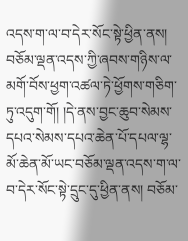འདས་ག་ལ་བ་དེར་སོང་སྟེ་ཕྱིན་ནས། བཅོམ་ལྡན་འདས་ཀྱི་ཞབས་གཉིས་ལ་མགོ་བོས་ཕྱག་འཚལ་ཏེ་ཕྱོགས་གཅིག་ཏུ་འདུག་གོ། །དེ་ནས་བྱང་ཆུབ་སེམས་དཔའ་སེམས་དཔའ་ཆེན་པོ་དཔལ་ལྷ་མོ་ཆེན་མོ་ཡང་བཅོམ་ལྡན་འདས་ག་ལ་བ་དེར་སོང་སྟེ་དྲུང་དུ་ཕྱིན་ནས། བཅོམ་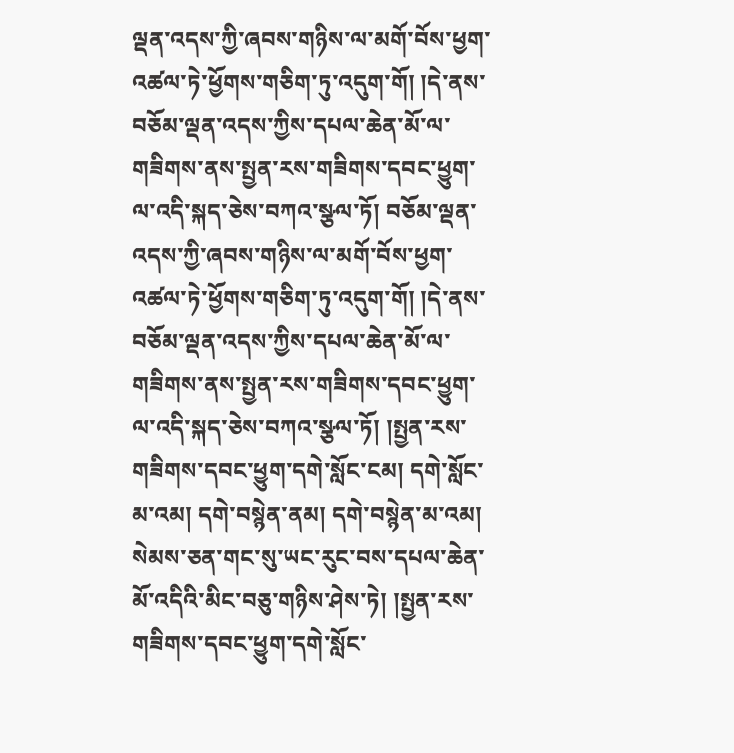ལྡན་འདས་ཀྱི་ཞབས་གཉིས་ལ་མགོ་བོས་ཕྱག་འཚལ་ཏེ་ཕྱོགས་གཅིག་ཏུ་འདུག་གོ། །དེ་ནས་བཅོམ་ལྡན་འདས་ཀྱིས་དཔལ་ཆེན་མོ་ལ་གཟིགས་ནས་སྤྱན་རས་གཟིགས་དབང་ཕྱུག་ལ་འདི་སྐད་ཅེས་བཀའ་སྩལ་ཏོ། བཅོམ་ལྡན་འདས་ཀྱི་ཞབས་གཉིས་ལ་མགོ་བོས་ཕྱག་འཚལ་ཏེ་ཕྱོགས་གཅིག་ཏུ་འདུག་གོ། །དེ་ནས་བཅོམ་ལྡན་འདས་ཀྱིས་དཔལ་ཆེན་མོ་ལ་གཟིགས་ནས་སྤྱན་རས་གཟིགས་དབང་ཕྱུག་ལ་འདི་སྐད་ཅེས་བཀའ་སྩལ་ཏོ། །སྤྱན་རས་གཟིགས་དབང་ཕྱུག་དགེ་སློང་ངམ། དགེ་སློང་མ་འམ། དགེ་བསྙེན་ནམ། དགེ་བསྙེན་མ་འམ། སེམས་ཅན་གང་སུ་ཡང་རུང་བས་དཔལ་ཆེན་མོ་འདིའི་མིང་བཅུ་གཉིས་ཤེས་ཏེ། །སྤྱན་རས་གཟིགས་དབང་ཕྱུག་དགེ་སློང་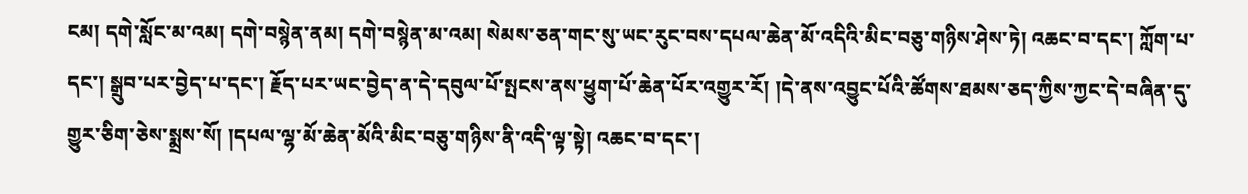ངམ། དགེ་སློང་མ་འམ། དགེ་བསྙེན་ནམ། དགེ་བསྙེན་མ་འམ། སེམས་ཅན་གང་སུ་ཡང་རུང་བས་དཔལ་ཆེན་མོ་འདིའི་མིང་བཅུ་གཉིས་ཤེས་ཏེ། འཆང་བ་དང་། ཀློག་པ་དང་། སྒྲུབ་པར་བྱེད་པ་དང་། རྗོད་པར་ཡང་བྱེད་ན་དེ་དབུལ་པོ་སྤངས་ནས་ཕྱུག་པོ་ཆེན་པོར་འགྱུར་རོ། །དེ་ནས་འབྱུང་པོའི་ཚོགས་ཐམས་ཅད་ཀྱིས་ཀྱང་དེ་བཞིན་དུ་གྱུར་ཅིག་ཅེས་སྨྲས་སོ། །དཔལ་ལྷ་མོ་ཆེན་མོའི་མིང་བཅུ་གཉིས་ནི་འདི་ལྟ་སྟེ། འཆང་བ་དང་།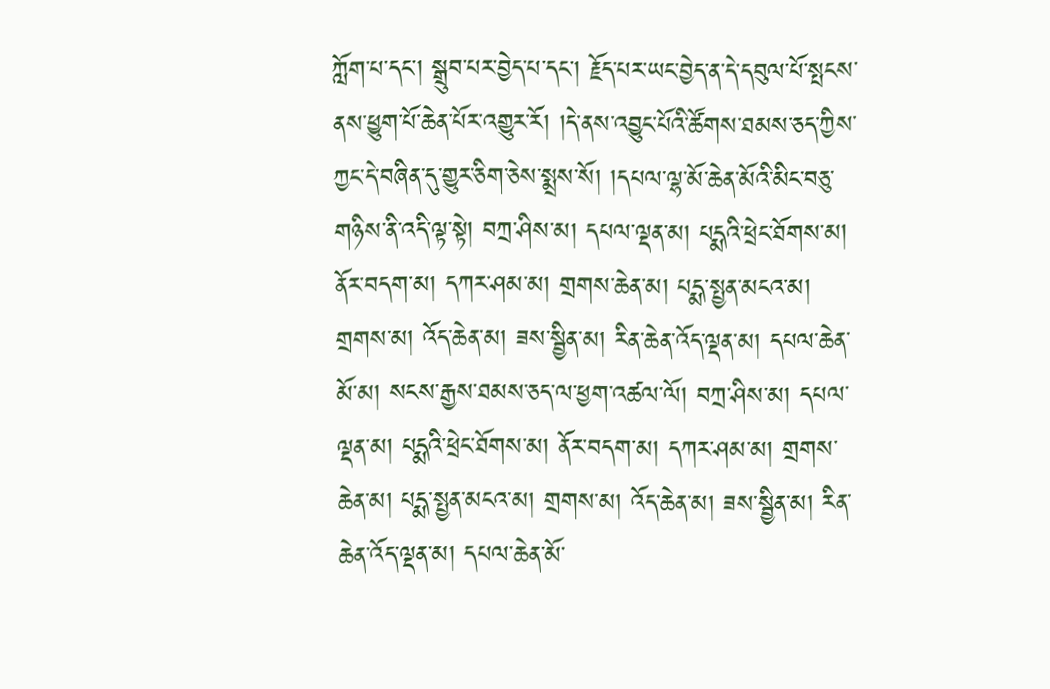ཀློག་པ་དང་། སྒྲུབ་པར་བྱེད་པ་དང་། རྗོད་པར་ཡང་བྱེད་ན་དེ་དབུལ་པོ་སྤངས་ནས་ཕྱུག་པོ་ཆེན་པོར་འགྱུར་རོ། །དེ་ནས་འབྱུང་པོའི་ཚོགས་ཐམས་ཅད་ཀྱིས་ཀྱང་དེ་བཞིན་དུ་གྱུར་ཅིག་ཅེས་སྨྲས་སོ། །དཔལ་ལྷ་མོ་ཆེན་མོའི་མིང་བཅུ་གཉིས་ནི་འདི་ལྟ་སྟེ། བཀྲ་ཤིས་མ། དཔལ་ལྡན་མ། པདྨའི་ཕྲེང་ཐོགས་མ། ནོར་བདག་མ། དཀར་ཤམ་མ། གྲགས་ཆེན་མ། པདྨ་སྤྱན་མངའ་མ། གྲགས་མ། འོད་ཆེན་མ། ཟས་སྦྱིན་མ། རིན་ཆེན་འོད་ལྡན་མ། དཔལ་ཆེན་མོ་མ། སངས་རྒྱས་ཐམས་ཅད་ལ་ཕྱག་འཚལ་ལོ། བཀྲ་ཤིས་མ། དཔལ་ལྡན་མ། པདྨའི་ཕྲེང་ཐོགས་མ། ནོར་བདག་མ། དཀར་ཤམ་མ། གྲགས་ཆེན་མ། པདྨ་སྤྱན་མངའ་མ། གྲགས་མ། འོད་ཆེན་མ། ཟས་སྦྱིན་མ། རིན་ཆེན་འོད་ལྡན་མ། དཔལ་ཆེན་མོ་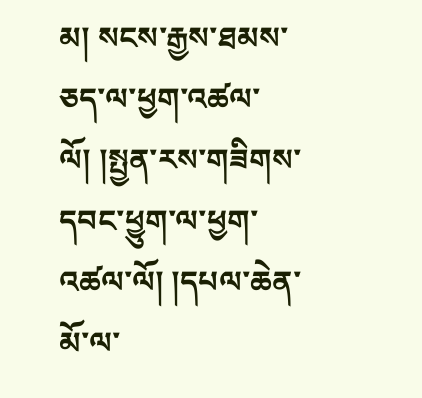མ། སངས་རྒྱས་ཐམས་ཅད་ལ་ཕྱག་འཚལ་ལོ། །སྤྱན་རས་གཟིགས་དབང་ཕྱུག་ལ་ཕྱག་འཚལ་ལོ། །དཔལ་ཆེན་མོ་ལ་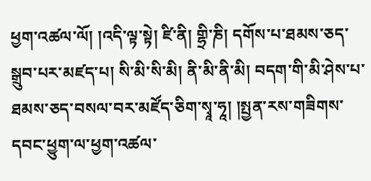ཕྱག་འཚལ་ལོ། །འདི་ལྟ་སྟེ། ཛི་ནི། གྷྲི་ཎི། དགོས་པ་ཐམས་ཅད་སྒྲུབ་པར་མཛད་པ། སི་མི་སི་མི། ནི་མི་ནི་མི། བདག་གི་མི་ཤེས་པ་ཐམས་ཅད་བསལ་བར་མཛོད་ཅིག་སྭཱ་ཧཱ། །སྤྱན་རས་གཟིགས་དབང་ཕྱུག་ལ་ཕྱག་འཚལ་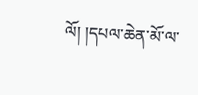ལོ། །དཔལ་ཆེན་མོ་ལ་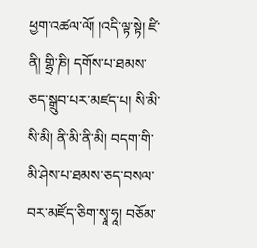ཕྱག་འཚལ་ལོ། །འདི་ལྟ་སྟེ། ཛི་ནི། གྷྲི་ཎི། དགོས་པ་ཐམས་ཅད་སྒྲུབ་པར་མཛད་པ། སི་མི་སི་མི། ནི་མི་ནི་མི། བདག་གི་མི་ཤེས་པ་ཐམས་ཅད་བསལ་བར་མཛོད་ཅིག་སྭཱ་ཧཱ། བཅོམ་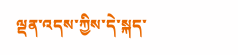ལྡན་འདས་ཀྱིས་དེ་སྐད་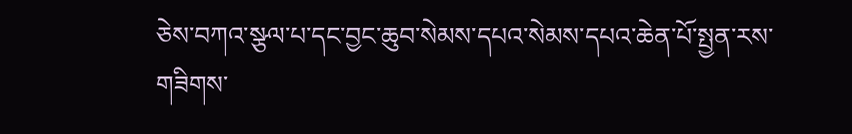ཅེས་བཀའ་སྩལ་པ་དང་བྱང་ཆུབ་སེམས་དཔའ་སེམས་དཔའ་ཆེན་པོ་སྤྱན་རས་གཟིགས་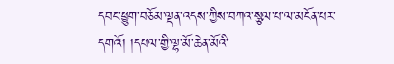དབང་ཕྱུག་བཅོམ་ལྡན་འདས་ཀྱིས་བཀའ་སྩལ་པ་ལ་མངོན་པར་དགའོ། །དཔལ་གྱི་ལྷ་མོ་ཆེན་མོའི་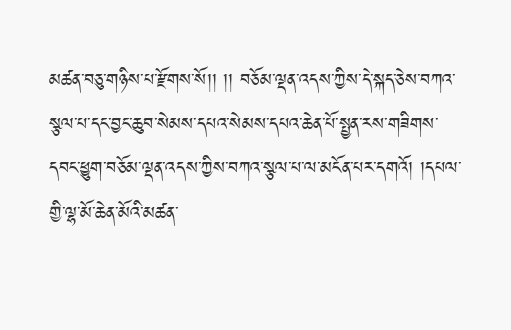མཚན་བཅུ་གཉིས་པ་རྫོགས་སོ།། །། བཅོམ་ལྡན་འདས་ཀྱིས་དེ་སྐད་ཅེས་བཀའ་སྩལ་པ་དང་བྱང་ཆུབ་སེམས་དཔའ་སེམས་དཔའ་ཆེན་པོ་སྤྱན་རས་གཟིགས་དབང་ཕྱུག་བཅོམ་ལྡན་འདས་ཀྱིས་བཀའ་སྩལ་པ་ལ་མངོན་པར་དགའོ། །དཔལ་གྱི་ལྷ་མོ་ཆེན་མོའི་མཚན་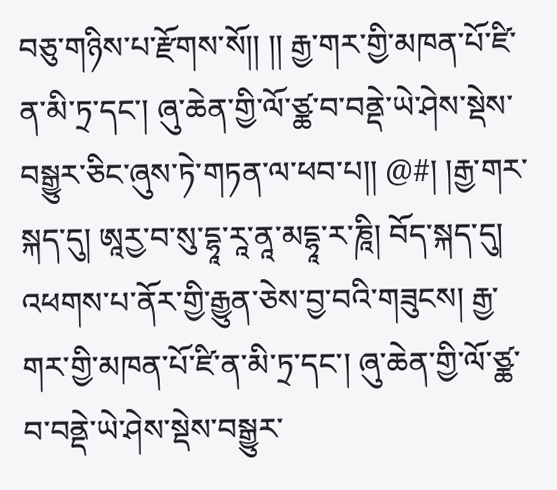བཅུ་གཉིས་པ་རྫོགས་སོ།། །། རྒྱ་གར་གྱི་མཁན་པོ་ཛི་ན་མི་ཏྲ་དང་། ཞུ་ཆེན་གྱི་ལོ་ཙྪ་བ་བནྡེ་ཡེ་ཤེས་སྡེས་བསྒྱུར་ཅིང་ཞུས་ཏེ་གཏན་ལ་ཕབ་པ།། @#། །རྒྱ་གར་སྐད་དུ། ཨཱརྱ་བ་སུ་དྷཱ་རཱ་ནཱ་མདྷཱ་ར་ཎཱི། བོད་སྐད་དུ། འཕགས་པ་ནོར་གྱི་རྒྱུན་ཅེས་བྱ་བའི་གཟུངས། རྒྱ་གར་གྱི་མཁན་པོ་ཛི་ན་མི་ཏྲ་དང་། ཞུ་ཆེན་གྱི་ལོ་ཙྪ་བ་བནྡེ་ཡེ་ཤེས་སྡེས་བསྒྱུར་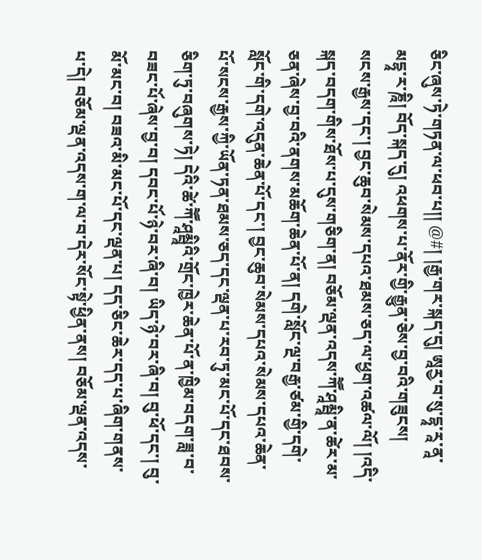ཅིང་ཞུས་ཏེ་གཏན་ལ་ཕབ་པ།། @#། །རྒྱ་གར་སྐད་དུ། ཨཱརྱ་བ་སུ་དྷཱ་རཱ་ནཱ་མདྷཱ་ར་ཎཱི། བོད་སྐད་དུ། འཕགས་པ་ནོར་གྱི་རྒྱུན་ཅེས་བྱ་བའི་གཟུངས། སངས་རྒྱས་དང་། བྱང་ཆུབ་སེམས་དཔའ་ཐམས་ཅད་ལ་ཕྱག་འཚལ་ལོ། །འདི་སྐད་བདག་གིས་ཐོས་པ་དུས་གཅིག་ན། བཅོམ་ལྡན་འདས་ཀཽ་ཤཱམྦཱི་ན་ཚེར་མ་ཅན་ཞེས་བྱ་བའི་ནགས་མཆོག་ཆེན་པོ་ན། དགེ་སློང་ལྔ་བརྒྱ་ཙམ་གྱི་དགེ་སློང་གི་དགེ་འདུན་ཆེན་པོ་དང་། བྱང་ཆུབ་སེམས་དཔའ་སེམས་དཔའ་ཆེན་པོ་སངས་རྒྱས་ཀྱི་ཡོན་ཏན་ཐམས་ཅད་དང་ལྡན་པ་རབ་ཏུ་མང་པོ་དང་ཐབས་ཅིག་ཏུ་བཞུགས་ཏེ། དེའི་ཚེ་ཀཽ་ཤཱམྦཱིའི་གྲོང་ཁྱེར་ཆེན་པོ་ན་ཁྱིམ་བདག་ཟླ་བ་བཟང་པོ་ཞེས་བྱ་བ། དབང་པོ་ཉེ་བར་ཞི་བ། ཡིད་ཉེ་བར་ཞི་བ། བུ་ཕོ་དང་། བུ་མོ་མང་བ། བཟའ་མི་མང་པོ་དང་ལྡན་པ། དད་ཅིང་ཆེར་དད་པ་ཞིག་གནས་པ་དེ། བཅོམ་ལྡན་འདས་ག་ལ་བ་དེར་སོང་སྟེ་ཕྱིན་ནས། བཅོམ་ལྡན་འདས་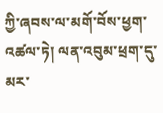ཀྱི་ཞབས་ལ་མགོ་བོས་ཕྱག་འཚལ་ཏེ། ལན་འབུམ་ཕྲག་དུ་མར་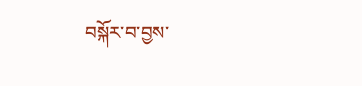བསྐོར་བ་བྱས་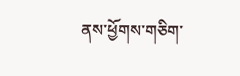ནས་ཕྱོགས་གཅིག་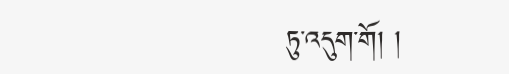ཏུ་འདུག་གོ། །